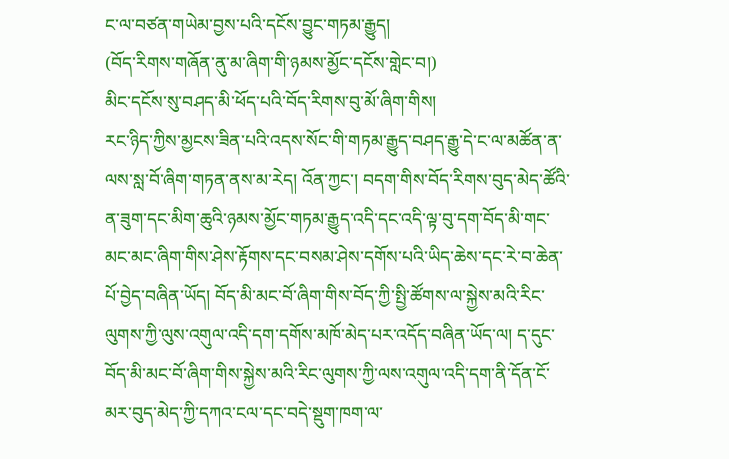ང་ལ་བཙན་གཡེམ་བྱས་པའི་དངོས་བྱུང་གཏམ་རྒྱུད།
(བོད་རིགས་གཞོན་ནུ་མ་ཞིག་གི་ཉམས་མྱོང་དངོས་གླེང་བ།)
མིང་དངོས་སུ་བཤད་མི་ཕོད་པའི་བོད་རིགས་བུ་མོ་ཞིག་གིས།
རང་ཉིད་ཀྱིས་མྱངས་ཟིན་པའི་འདས་སོང་གི་གཏམ་རྒྱུད་བཤད་རྒྱུ་དེ་ང་ལ་མཚོན་ན་ལས་སླ་བོ་ཞིག་གཏན་ནས་མ་རེད། འོན་ཀྱང་། བདག་གིས་བོད་རིགས་བུད་མེད་ཚོའི་ན་ཟུག་དང་མིག་ཆུའི་ཉམས་མྱོང་གཏམ་རྒྱུད་འདི་དང་འདི་ལྟ་བུ་དག་བོད་མི་གང་མང་མང་ཞིག་གིས་ཤེས་རྟོགས་དང་བསམ་ཤེས་དགོས་པའི་ཡིད་ཆེས་དང་རེ་བ་ཆེན་པོ་བྱེད་བཞིན་ཡོད། བོད་མི་མང་བོ་ཞིག་གིས་བོད་ཀྱི་སྤྱི་ཚོགས་ལ་སྐྱེས་མའི་རིང་ལུགས་ཀྱི་ལུས་འགུལ་འདི་དག་དགོས་མཁོ་མེད་པར་འདོད་བཞིན་ཡོད་ལ། ད་དུང་བོད་མི་མང་བོ་ཞིག་གིས་སྐྱེས་མའི་རིང་ལུགས་ཀྱི་ལས་འགུལ་འདི་དག་ནི་དོན་ངོ་མར་བུད་མེད་ཀྱི་དཀའ་ངལ་དང་བདེ་སྡུག་ཁག་ལ་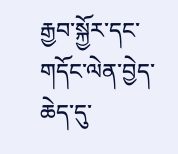རྒྱབ་སྐྱོར་དང་གདོང་ལེན་བྱེད་ཆེད་དུ་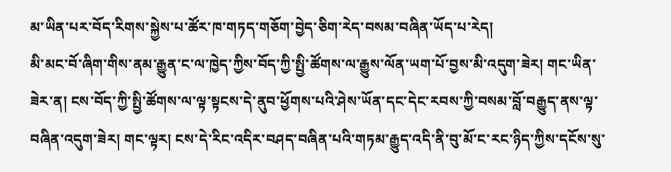མ་ཡིན་པར་བོད་རིགས་སྐྱེས་པ་ཚོར་ཁ་གཏད་གཅོག་བྱེད་ཅིག་རེད་བསམ་བཞིན་ཡོད་པ་རེད།
མི་མང་བོ་ཞིག་གིས་ནམ་རྒྱུན་ང་ལ་ཁྱེད་ཀྱིས་བོད་ཀྱི་སྤྱི་ཚོགས་ལ་རྒྱུས་ལོན་ཡག་པོ་བྱས་མི་འདུག་ཟེར། གང་ཡིན་ཟེར་ན། ངས་བོད་ཀྱི་སྤྱི་ཚོགས་ལ་ལྟ་སྟངས་དེ་ནུབ་ཕྱོགས་པའི་ཤེས་ཡོན་དང་དེང་རབས་ཀྱི་བསམ་བློ་བརྒྱུད་ནས་ལྟ་བཞིན་འདུག་ཟེར། གང་ལྟར། ངས་དེ་རིང་འདིར་བཤད་བཞིན་པའི་གཏམ་རྒྱུད་འདི་ནི་བུ་མོ་ང་རང་ཉིད་ཀྱིས་དངོས་སུ་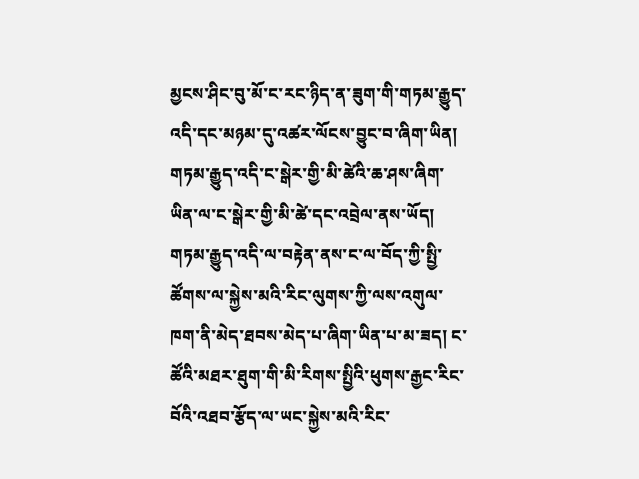མྱངས་ཤིང་བུ་མོ་ང་རང་ཉིད་ན་ཟུག་གི་གཏམ་རྒྱུད་འདི་དང་མཉམ་དུ་འཚར་ལོངས་བྱུང་བ་ཞིག་ཡིན། གཏམ་རྒྱུད་འདི་ང་སྒེར་གྱི་མི་ཚེའི་ཆ་ཤས་ཞིག་ཡིན་ལ་ང་སྒེར་གྱི་མི་ཚེ་དང་འབྲེལ་ནས་ཡོད། གཏམ་རྒྱུད་འདི་ལ་བརྟེན་ནས་ང་ལ་བོད་ཀྱི་སྤྱི་ཚོགས་ལ་སྐྱེས་མའི་རིང་ལུགས་ཀྱི་ལས་འགུལ་ཁག་ནི་མེད་ཐབས་མེད་པ་ཞིག་ཡིན་པ་མ་ཟད། ང་ཚོའི་མཐར་ཐུག་གི་མི་རིགས་སྤྱིའི་ཕུགས་རྒྱང་རིང་བོའི་འཐབ་རྩོད་ལ་ཡང་སྐྱེས་མའི་རིང་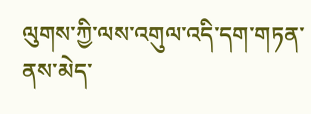ལུགས་ཀྱི་ལས་འགུལ་འདི་དག་གཏན་ནས་མེད་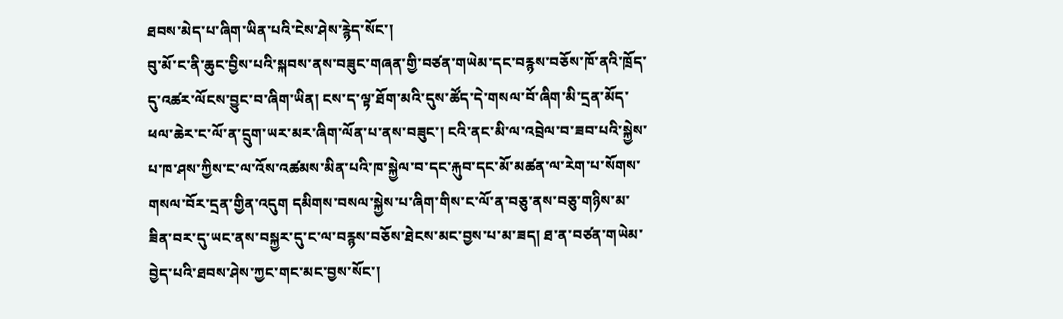ཐབས་མེད་པ་ཞིག་ཡིན་པའི་ངེས་ཤེས་རྙེད་སོང་།
བུ་མོ་ང་ནི་ཆུང་བྱིས་པའི་སྐབས་ནས་བཟུང་གཞན་གྱི་བཙན་གཡེམ་དང་བརྙས་བཅོས་ཁོ་ནའི་ཁྲོད་དུ་འཚར་ལོངས་བྱུང་བ་ཞིག་ཡིན། ངས་ད་ལྟ་ཐོག་མའི་དུས་ཚོད་དེ་གསལ་བོ་ཞིག་མི་དྲན་མོད་ཕལ་ཆེར་ང་ལོ་ན་དྲུག་ཡར་མར་ཞིག་ལོན་པ་ནས་བཟུང་། ངའི་ནང་མི་ལ་འབྲེལ་བ་ཟབ་པའི་སྐྱེས་པ་ཁ་ཤས་ཀྱིས་ང་ལ་འོས་འཚམས་མིན་པའི་ཁ་སྐྱེལ་བ་དང་རྐུབ་དང་མོ་མཚན་ལ་རེག་པ་སོགས་གསལ་བོར་དྲན་གྱིན་འདུག དམིགས་བསལ་སྐྱེས་པ་ཞིག་གིས་ང་ལོ་ན་བཅུ་ནས་བཅུ་གཉིས་མ་ཟིན་བར་དུ་ཡང་ནས་བསྐྱར་དུ་ང་ལ་བརྙས་བཅོས་ཐེངས་མང་བྱས་པ་མ་ཟད། ཐ་ན་བཙན་གཡེམ་བྱེད་པའི་ཐབས་ཤེས་ཀྱང་གང་མང་བྱས་སོང་།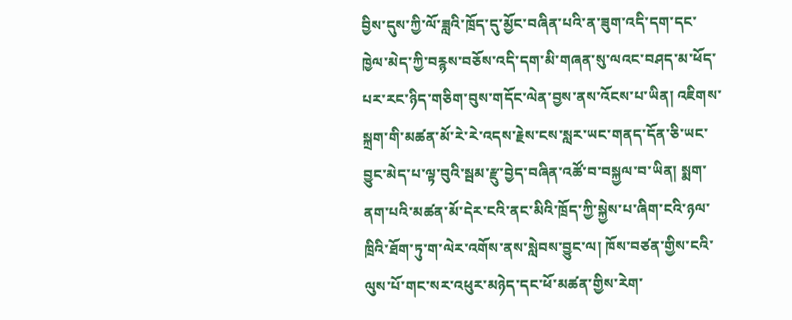བྱིས་དུས་ཀྱི་ལོ་ཟླའི་ཁྲོད་དུ་མྱོང་བཞིན་པའི་ན་ཟུག་འདི་དག་དང་ཁྱེལ་མེད་ཀྱི་བརྙས་བཅོས་འདི་དག་མི་གཞན་སུ་ལའང་བཤད་མ་ཕོད་པར་རང་ཉིད་གཅིག་བུས་གདོང་ལེན་བྱས་ནས་འོངས་པ་ཡིན། འཇིགས་སྐྲག་གི་མཚན་མོ་རེ་རེ་འདས་རྗེས་ངས་སླར་ཡང་གནད་དོན་ཅི་ཡང་བྱུང་མེད་པ་ལྟ་བུའི་སྦམ་རྫུ་བྱེད་བཞིན་འཚོ་བ་བསྐྱལ་བ་ཡིན། སྨག་ནག་པའི་མཚན་མོ་དེར་ངའི་ནང་མིའི་ཁྲོད་ཀྱི་སྐྱེས་པ་ཞིག་ངའི་ཉལ་ཁྲིའི་ཐོག་ཏུ་ག་ལེར་འགོས་ནས་སླེབས་བྱུང་ལ། ཁོས་བཙན་གྱིས་ངའི་ལུས་པོ་གང་སར་འཕུར་མཉེད་དང་ཕོ་མཚན་གྱིས་རེག་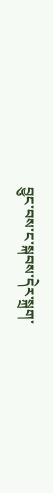བྱུང་བས་ང་སྐབས་དེར་སྐྲག་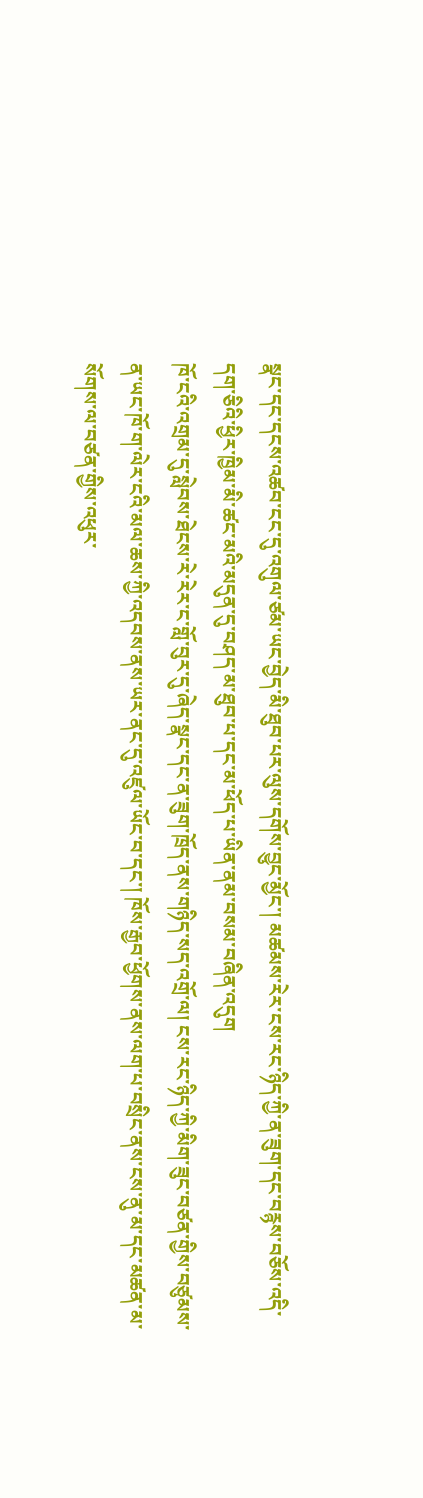སྣང་དང་དངས་འཚབ་ངང་དུ་འགུལ་ཙམ་ཡང་བྱེད་མི་ཐུབ་པར་ལུས་དགོས་བྱུང་མྱོང་། མཚམས་རེར་ངས་རང་ཉིད་ཀྱི་ན་ཟུག་དང་བརྙས་བཅོས་འདི་དག་ཅིའི་ཕྱིར་ཁྱིམ་མི་ཚང་མའི་མདུན་དུ་བཤད་མ་ཐུབ་པ་དང་མ་ཕོད་པ་ཡིན་ནམ་བསམ་བཞིན་འདུག
ཁོ་ངའི་འགྲམ་དུ་སླེབས་ཐེངས་རེ་རེར་ང་གློ་བུར་དུ་ཞེད་སྣང་དང་ན་ཟུག་ཁྲོད་ནས་གཉིད་སད་འགྲོ་ལ། ངས་རང་ཉིད་ཀྱི་མིག་ཟུང་བཙན་གྱིས་བཙུམས་ན་ཡང་ཁོ་ག་ལེར་ངའི་མལ་ཆས་ཀྱི་འདབས་ནས་ཡར་ནང་དུ་འཛུལ་ཡོང་བ་དང་། ཁོས་རྒྱབ་ཕྱོགས་ནས་ལག་པ་བསྲིང་ནས་ངས་ནུ་མ་དང་མཚན་མ་སོགས་ལ་བཙན་གྱིས་འཕུར་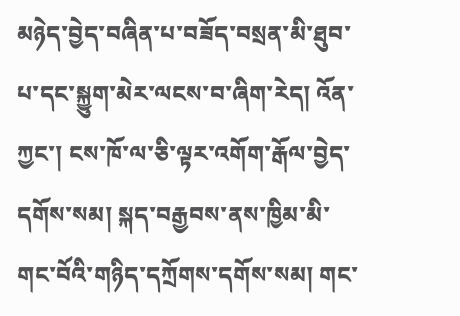མཉེད་བྱེད་བཞིན་པ་བཟོད་བསྲན་མི་ཐུབ་པ་དང་སྐྱུག་མེར་ལངས་བ་ཞིག་རེད། འོན་ཀྱང་། ངས་ཁོ་ལ་ཅི་ལྟར་འགོག་རྒོལ་བྱེད་དགོས་སམ། སྐད་བརྒྱབས་ནས་ཁྱིམ་མི་གང་བོའི་གཉིད་དཀྲོགས་དགོས་སམ། གང་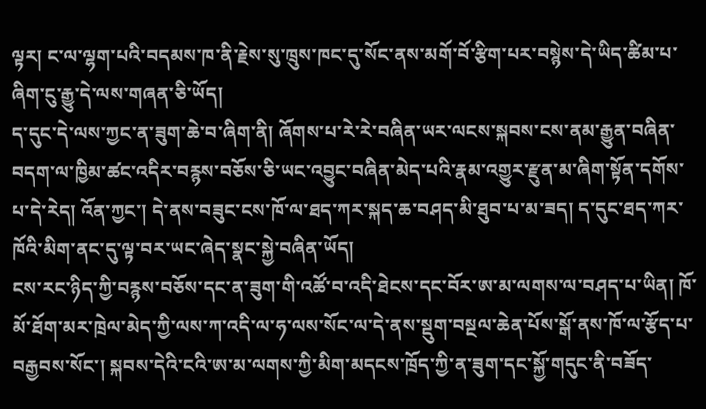ལྟར། ང་ལ་ལྷག་པའི་བདམས་ཁ་ནི་རྗེས་སུ་ཁྲུས་ཁང་དུ་སོང་ནས་མགོ་བོ་རྩིག་པར་བསྙེས་དེ་ཡིད་ཚིམ་པ་ཞིག་ངུ་རྒྱུ་དེ་ལས་གཞན་ཅི་ཡོད།
ད་དུང་དེ་ལས་ཀྱང་ན་ཟུག་ཆེ་བ་ཞིག་ནི། ཞོགས་པ་རེ་རེ་བཞིན་ཡར་ལངས་སྐབས་ངས་ནམ་རྒྱུན་བཞིན་བདག་ལ་ཁྱིམ་ཚང་འདིར་བརྙས་བཅོས་ཅི་ཡང་འབྱུང་བཞིན་མེད་པའི་རྣམ་འགྱུར་རྫུན་མ་ཞིག་སྟོན་དགོས་པ་དེ་རེད། འོན་ཀྱང་། དེ་ནས་བཟུང་ངས་ཁོ་ལ་ཐད་ཀར་སྐད་ཆ་བཤད་མི་ཐུབ་པ་མ་ཟད། ད་དུང་ཐད་ཀར་ཁོའི་མིག་ནང་དུ་ལྟ་བར་ཡང་ཞེད་སྣང་སྐྱེ་བཞིན་ཡོད།
ངས་རང་ཉིད་ཀྱི་བརྙས་བཅོས་དང་ན་ཟུག་གི་འཚོ་བ་འདི་ཐེངས་དང་བོར་ཨ་མ་ལགས་ལ་བཤད་པ་ཡིན། ཁོ་མོ་ཐོག་མར་ཁྲེལ་མེད་ཀྱི་ལས་ཀ་འདི་ལ་ཧ་ལས་སོང་ལ་དེ་ནས་སྡུག་བསྔལ་ཆེན་པོས་སྒོ་ནས་ཁོ་ལ་རྩོད་པ་བརྒྱབས་སོང་། སྐབས་དེའི་ངའི་ཨ་མ་ལགས་ཀྱི་མིག་མདངས་ཁྲོད་ཀྱི་ན་ཟུག་དང་སྐྱོ་གདུང་ནི་བཟོད་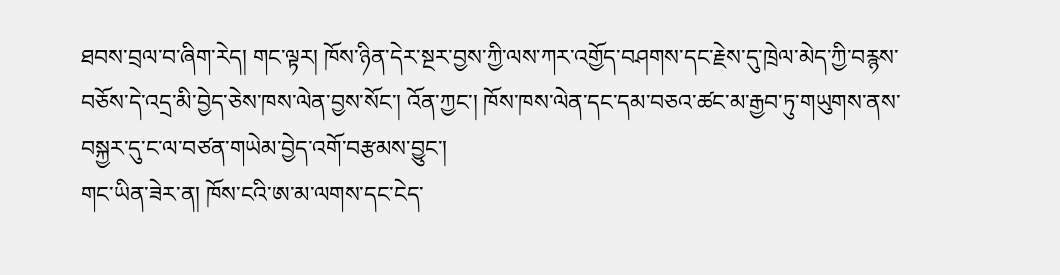ཐབས་བྲལ་བ་ཞིག་རེད། གང་ལྟར། ཁོས་ཉིན་དེར་སྔར་བྱས་ཀྱི་ལས་ཀར་འགྱོད་བཤགས་དང་རྗེས་དུ་ཁྲེལ་མེད་ཀྱི་བརྙས་བཅོས་དེ་འདྲ་མི་བྱེད་ཅེས་ཁས་ལེན་བྱས་སོང་། འོན་ཀྱང་། ཁོས་ཁས་ལེན་དང་དམ་བཅའ་ཚང་མ་རྒྱབ་ཏུ་གཡུགས་ནས་བསྐྱར་དུ་ང་ལ་བཙན་གཡེམ་བྱེད་འགོ་བརྩམས་བྱུང་།
གང་ཡིན་ཟེར་ན། ཁོས་ངའི་ཨ་མ་ལགས་དང་ངེད་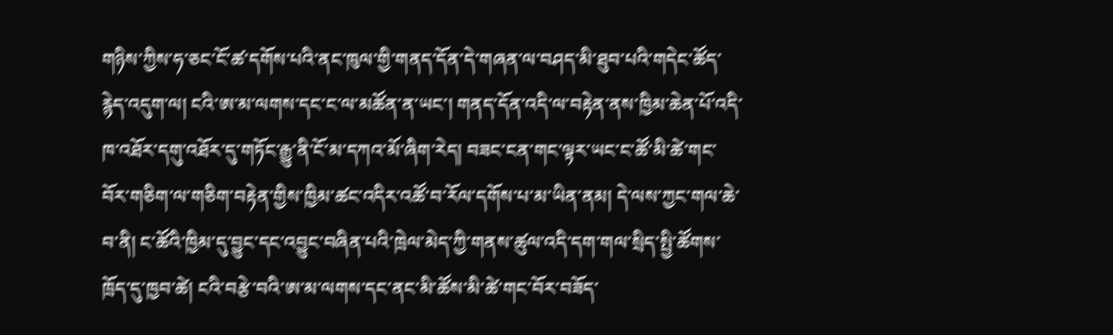གཉིས་ཀྱིས་ཧ་ཅང་ངོ་ཚ་དགོས་པའི་ནང་ཁུལ་གྱི་གནད་དོན་དེ་གཞན་ལ་བཤད་མི་ཐུབ་པའི་གདེང་ཚོད་རྙེད་འདུག་ལ། ངའི་ཨ་མ་ལགས་དང་ང་ལ་མཚོན་ན་ཡང་། གནད་དོན་འདི་ལ་བརྟེན་ནས་ཁྱིམ་ཆེན་པོ་འདི་ཁ་འཐོར་དགུ་འཐོར་དུ་གཏོང་རྒྱུ་ནི་ངོ་མ་དཀའ་མོ་ཞིག་རེད། བཟང་ངན་གང་ལྟར་ཡང་ང་ཚོ་མི་ཚེ་གང་བོར་གཅིག་ལ་གཅིག་བརྟེན་གྱིས་ཁྱིམ་ཚང་འདིར་འཚོ་བ་རོལ་དགོས་པ་མ་ཡིན་ནམ། དེ་ལས་ཀྱང་གལ་ཆེ་བ་ནི། ང་ཚོའི་ཁྱིམ་དུ་བྱུང་དང་འབྱུང་བཞིན་པའི་ཁྲེལ་མེད་ཀྱི་གནས་ཚུལ་འདི་དག་གལ་སྲིད་སྤྱི་ཚོགས་ཁྲོད་དུ་ཁྱབ་ཚེ། ངའི་བརྩེ་བའི་ཨ་མ་ལགས་དང་ནང་མི་ཚོས་མི་ཚེ་གང་བོར་བཟོད་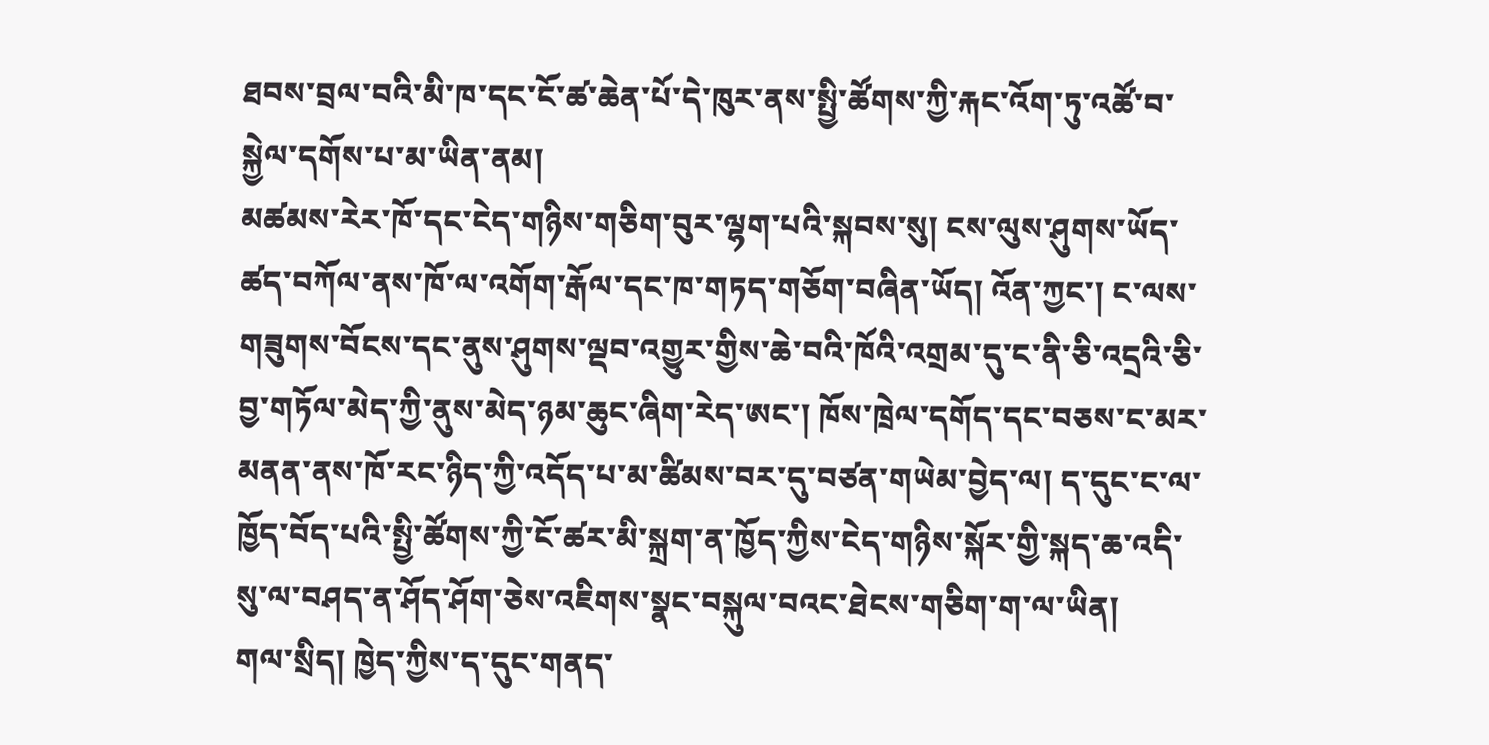ཐབས་བྲལ་བའི་མི་ཁ་དང་ངོ་ཚ་ཆེན་པོ་དེ་ཁུར་ནས་སྤྱི་ཚོགས་ཀྱི་རྐང་འོག་ཏུ་འཚོ་བ་སྐྱེལ་དགོས་པ་མ་ཡིན་ནམ།
མཚམས་རེར་ཁོ་དང་ངེད་གཉིས་གཅིག་བུར་ལྷག་པའི་སྐབས་སུ། ངས་ལུས་ཤུགས་ཡོད་ཚད་བཀོལ་ནས་ཁོ་ལ་འགོག་རྒོལ་དང་ཁ་གཏད་གཅོག་བཞིན་ཡོད། འོན་ཀྱང་། ང་ལས་གཟུགས་བོངས་དང་ནུས་ཤུགས་ལྡབ་འགྱུར་གྱིས་ཆེ་བའི་ཁོའི་འགྲམ་དུ་ང་ནི་ཅི་འདྲའི་ཅི་བྱ་གཏོལ་མེད་ཀྱི་ནུས་མེད་ཉམ་ཆུང་ཞིག་རེད་ཨང་། ཁོས་ཁྲེལ་དགོད་དང་བཅས་ང་མར་མནན་ནས་ཁོ་རང་ཉིད་ཀྱི་འདོད་པ་མ་ཚིམས་བར་དུ་བཙན་གཡེམ་བྱེད་ལ། ད་དུང་ང་ལ་ཁྱོད་བོད་པའི་སྤྱི་ཚོགས་ཀྱི་ངོ་ཚར་མི་སྐྲག་ན་ཁྱོད་ཀྱིས་ངེད་གཉིས་སྐོར་གྱི་སྐད་ཆ་འདི་སུ་ལ་བཤད་ན་ཤོད་ཤོག་ཅེས་འཇིགས་སྣང་བསྐུལ་བའང་ཐེངས་གཅིག་ག་ལ་ཡིན།
གལ་སྲིད། ཁྱེད་ཀྱིས་ད་དུང་གནད་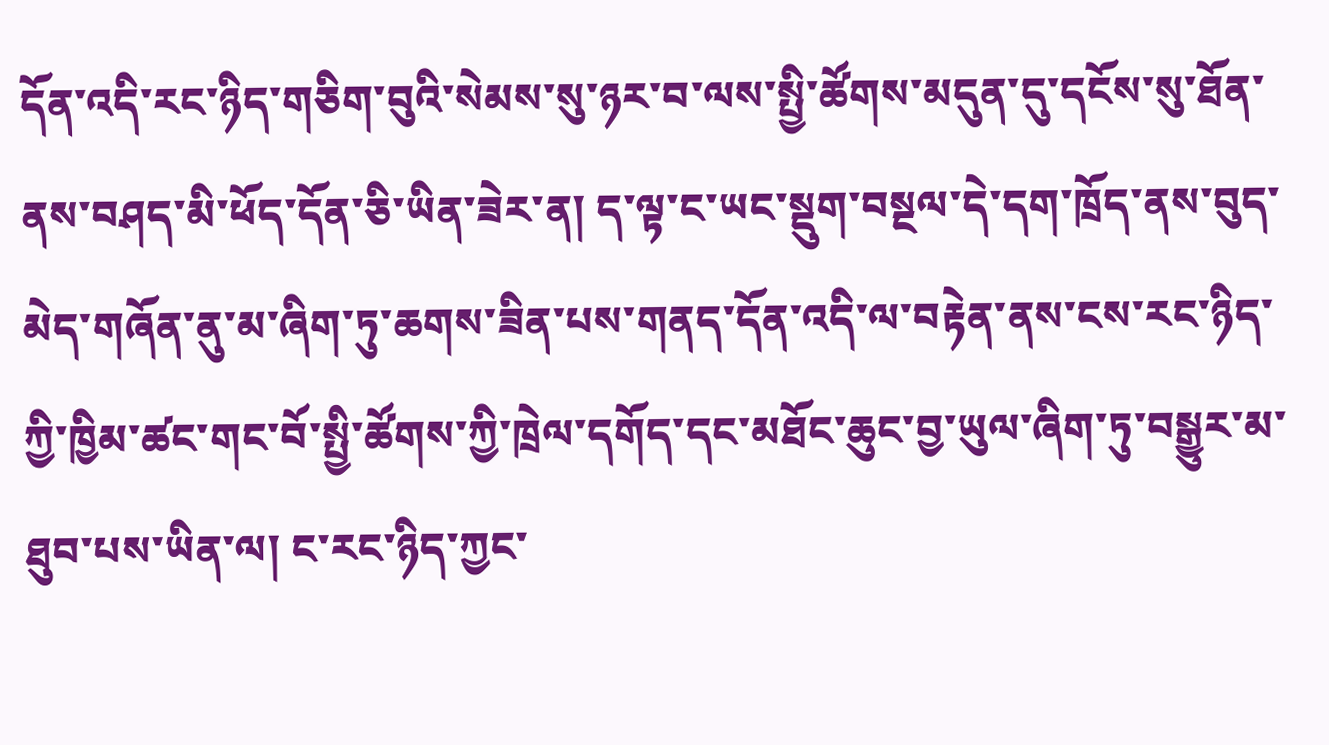དོན་འདི་རང་ཉིད་གཅིག་བུའི་སེམས་སུ་ཉར་བ་ལས་སྤྱི་ཚོགས་མདུན་དུ་དངོས་སུ་ཐོན་ནས་བཤད་མི་ཕོད་དོན་ཅི་ཡིན་ཟེར་ན། ད་ལྟ་ང་ཡང་སྡུག་བསྔལ་དེ་དག་ཁྲོད་ནས་བུད་མེད་གཞོན་ནུ་མ་ཞིག་ཏུ་ཆགས་ཟིན་པས་གནད་དོན་འདི་ལ་བརྟེན་ནས་ངས་རང་ཉིད་ཀྱི་ཁྱིམ་ཚང་གང་བོ་སྤྱི་ཚོགས་ཀྱི་ཁྲེལ་དགོད་དང་མཐོང་ཆུང་བྱ་ཡུལ་ཞིག་ཏུ་བསྒྱུར་མ་ཐུབ་པས་ཡིན་ལ། ང་རང་ཉིད་ཀྱང་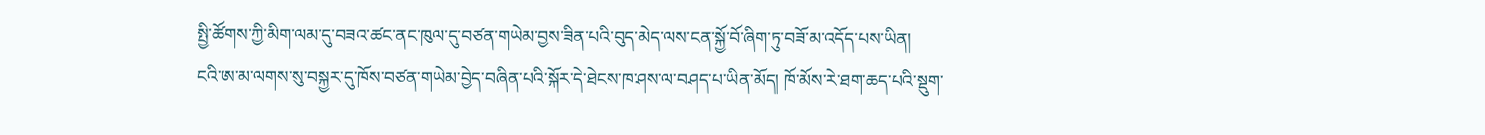སྤྱི་ཚོགས་ཀྱི་མིག་ལམ་དུ་བཟའ་ཚང་ནང་ཁུལ་དུ་བཙན་གཡེམ་བྱས་ཟིན་པའི་བུད་མེད་ལས་ངན་སྐྱོ་བོ་ཞིག་ཏུ་བཟོ་མ་འདོད་པས་ཡིན།
ངའི་ཨ་མ་ལགས་སུ་བསྐྱར་དུ་ཁོས་བཙན་གཡེམ་བྱེད་བཞིན་པའི་སྐོར་དེ་ཐེངས་ཁ་ཤས་ལ་བཤད་པ་ཡིན་མོད། ཁོ་མོས་རེ་ཐག་ཆད་པའི་སྡུག་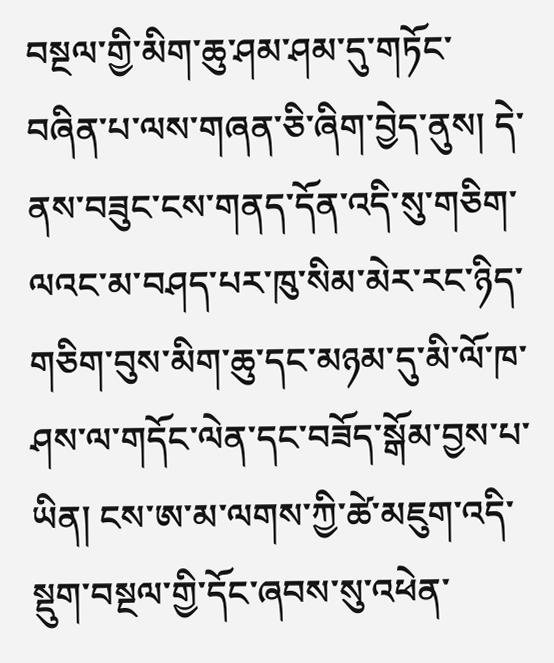བསྔལ་གྱི་མིག་ཆུ་ཤམ་ཤམ་དུ་གཏོང་བཞིན་པ་ལས་གཞན་ཅི་ཞིག་བྱེད་ནུས། དེ་ནས་བཟུང་ངས་གནད་དོན་འདི་སུ་གཅིག་ལའང་མ་བཤད་པར་ཁུ་སིམ་མེར་རང་ཉིད་གཅིག་བུས་མིག་ཆུ་དང་མཉམ་དུ་མི་ལོ་ཁ་ཤས་ལ་གདོང་ལེན་དང་བཟོད་སྒོམ་བྱས་པ་ཡིན། ངས་ཨ་མ་ལགས་ཀྱི་ཚེ་མཇུག་འདི་སྡུག་བསྔལ་གྱི་དོང་ཞབས་སུ་འཕེན་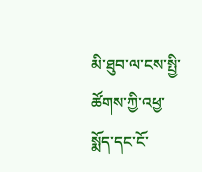མི་ཐུབ་ལ་ངས་སྤྱི་ཚོགས་ཀྱི་འཕྱ་སྨོད་དང་ངོ་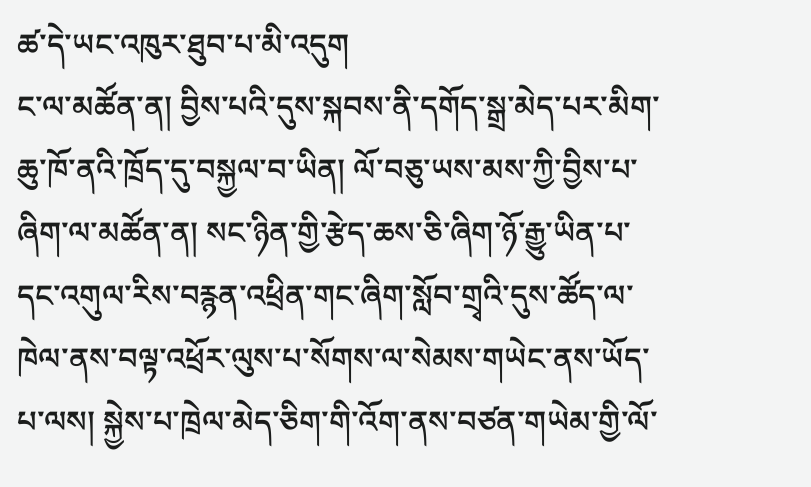ཚ་དེ་ཡང་འཁུར་ཐུབ་པ་མི་འདུག
ང་ལ་མཚོན་ན། བྱིས་པའི་དུས་སྐབས་ནི་དགོད་སྒྲ་མེད་པར་མིག་ཆུ་ཁོ་ནའི་ཁྲོད་དུ་བསྐྱལ་བ་ཡིན། ལོ་བཅུ་ཡས་མས་ཀྱི་བྱིས་པ་ཞིག་ལ་མཚོན་ན། སང་ཉིན་གྱི་རྩེད་ཆས་ཅི་ཞིག་ཉོ་རྒྱུ་ཡིན་པ་དང་འགུལ་རིས་བརྙན་འཕྲིན་གང་ཞིག་སློབ་གྲྭའི་དུས་ཚོད་ལ་ཁེལ་ནས་བལྟ་འཕྲོར་ལུས་པ་སོགས་ལ་སེམས་གཡེང་ནས་ཡོད་པ་ལས། སྐྱེས་པ་ཁྲེལ་མེད་ཅིག་གི་འོག་ནས་བཙན་གཡེམ་གྱི་ལོ་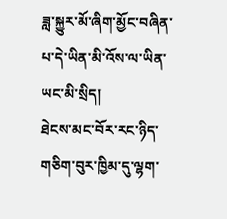ཟླ་སྐྱུར་མོ་ཞིག་མྱོང་བཞིན་པ་དེ་ཡིན་མི་འོས་ལ་ཡིན་ཡང་མི་སྲིད།
ཐེངས་མང་བོར་རང་ཉིད་གཅིག་བུར་ཁྱིམ་དུ་ལྷག་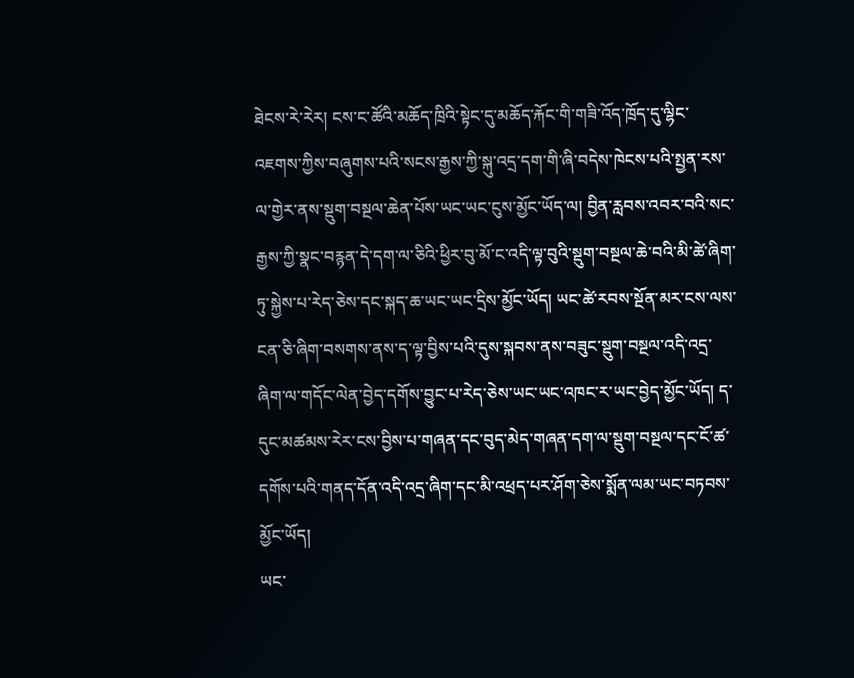ཐེངས་རེ་རེར། ངས་ང་ཚོའི་མཆོད་ཁྲིའི་སྟེང་དུ་མཆོད་རྐོང་གི་གཟི་འོད་ཁྲོད་དུ་ལྷིང་འཇགས་ཀྱིས་བཞུགས་པའི་སངས་རྒྱས་ཀྱི་སྐུ་འདྲ་དག་གི་ཞི་བདེས་ཁེངས་པའི་སྤྱན་རས་ལ་གྱེར་ནས་སྡུག་བསྔལ་ཆེན་པོས་ཡང་ཡང་ངུས་མྱོང་ཡོད་ལ། བྱིན་རླབས་འབར་བའི་སང་རྒྱས་ཀྱི་སྣང་བརྙན་དེ་དག་ལ་ཅིའི་ཕྱིར་བུ་མོ་ང་འདི་ལྟ་བུའི་སྡུག་བསྔལ་ཆེ་བའི་མི་ཚེ་ཞིག་ཏུ་སྐྱེས་པ་རེད་ཅེས་དང་སྐད་ཆ་ཡང་ཡང་དྲིས་མྱོང་ཡོད། ཡང་ཚེ་རབས་སྔོན་མར་ངས་ལས་ངན་ཅི་ཞིག་བསགས་ནས་ད་ལྟ་བྱིས་པའི་དུས་སྐབས་ནས་བཟུང་སྡུག་བསྔལ་འདི་འདྲ་ཞིག་ལ་གདོང་ལེན་བྱེད་དགོས་བྱུང་པ་རེད་ཅེས་ཡང་ཡང་འཁང་ར་ཡང་བྱེད་མྱོང་ཡོད། ད་དུང་མཚམས་རེར་ངས་བྱིས་པ་གཞན་དང་བུད་མེད་གཞན་དག་ལ་སྡུག་བསྔལ་དང་ངོ་ཚ་དགོས་པའི་གནད་དོན་འདི་འདྲ་ཞིག་དང་མི་འཕྲད་པར་ཤོག་ཅེས་སྨོན་ལམ་ཡང་བཏབས་མྱོང་ཡོད།
ཡང་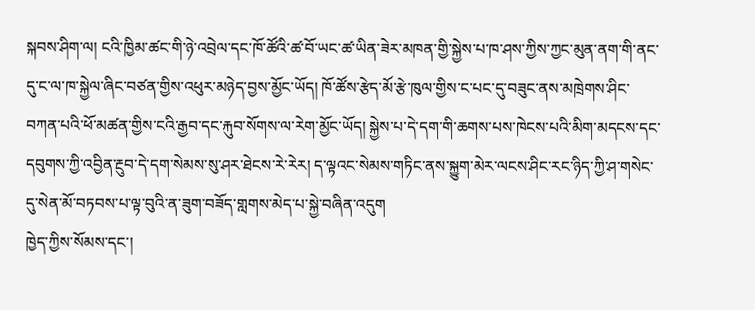སྐབས་ཤིག་ལ། ངའི་ཁྱིམ་ཚང་གི་ཉེ་འབྲེལ་དང་ཁོ་ཚོའི་ཚ་བོ་ཡང་ཚ་ཡིན་ཟེར་མཁན་གྱི་སྐྱེས་པ་ཁ་ཤས་ཀྱིས་ཀྱང་མུན་ནག་གི་ནང་དུ་ང་ལ་ཁ་སྐྱེལ་ཞིང་བཙན་གྱིས་འཕུར་མཉེད་བྱས་མྱོང་ཡོད། ཁོ་ཚོས་རྩེད་མོ་རྩེ་ཁུལ་གྱིས་ང་པང་དུ་བཟུང་ནས་མཁྲེགས་ཤིང་བཀན་པའི་ཕོ་མཚན་གྱིས་ངའི་རྒྱབ་དང་རྐུབ་སོགས་ལ་རེག་མྱོང་ཡོད། སྐྱེས་པ་དེ་དག་གི་ཆགས་པས་ཁེངས་པའི་མིག་མདངས་དང་དབུགས་ཀྱི་འབྱིན་རྔུབ་དེ་དག་སེམས་སུ་ཤར་ཐེངས་རེ་རེར། ད་ལྟའང་སེམས་གཏིང་ནས་སྐྱུག་མེར་ལངས་ཤིང་རང་ཉིད་ཀྱི་ཤ་གསེང་དུ་སེན་མོ་བཏབས་པ་ལྟ་བུའི་ན་ཟུག་བཟོད་གླགས་མེད་པ་སྐྱེ་བཞིན་འདུག
ཁྱེད་ཀྱིས་སོམས་དང་།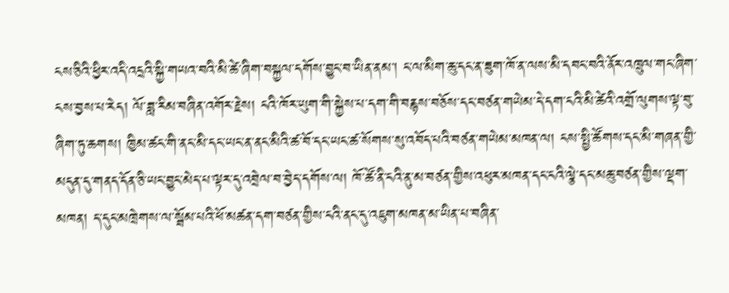ངས་ཅིའི་ཕྱིར་འདི་འདྲའི་སྐྱི་གཡའ་བའི་མི་ཚེ་ཞིག་བསྐྱལ་དགོས་བྱུང་བ་ཡིན་ནམ་། ང་ལ་མིག་ཆུ་དང་ན་ཟུག་ཁོ་ན་ལས་མི་དབང་བའི་ནོར་འཁྲུལ་གང་ཞིག་ངས་བྱས་པ་རེད། ལོ་ཟླ་རིམ་བཞིན་འགོར་རྗེས། ངའི་ཁོར་ཡུག་གི་སྐྱེས་པ་དག་གི་བརྙས་བཅོས་དང་བཙན་གཡེམ་དེ་དག་ངའི་མི་ཚེའི་འགྲོ་ལུགས་ལྟ་བུ་ཞིག་ཏུ་ཆགས། ཁྱིམ་ཚང་གི་ནང་མི་དང་ཡང་ན་ནང་མིའི་ཚ་བོ་དང་ཡང་ཚ་སོགས་སུ་འབོད་པའི་བཙན་གཡེམ་མཁན་ལ། ངས་སྤྱི་ཚོགས་དང་མི་གཞན་གྱི་མདུན་དུ་གནད་དོན་ཅི་ཡང་བྱུང་མེད་པ་ལྟར་དུ་འབྲེལ་བ་བྱེད་དགོས་ལ། ཁོ་ཚོ་ནི་ངའི་ནུ་མ་བཙན་གྱིས་འཕུར་མཁན་དང་ངའི་ལྕེ་དང་མཆུ་བཙན་གྱིས་ལྡག་མཁན། ད་དུང་མཁྲེགས་ལ་སྦོམ་པའི་ཕོ་མཚན་དག་བཙན་གྱིས་ངའི་ནང་དུ་འཇུག་མཁན་མ་ཡིན་པ་བཞིན་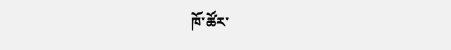ཁོ་ཚོར་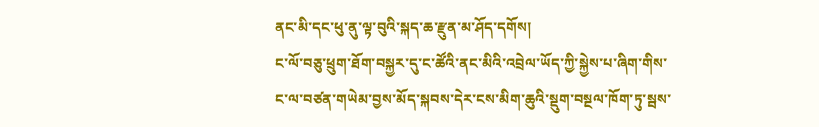ནང་མི་དང་ཕུ་ནུ་ལྟ་བུའི་སྐད་ཆ་རྫུན་མ་ཤོད་དགོས།
ང་ལོ་བཅུ་ཕྲུག་ཐོག་བསྐྱར་དུ་ང་ཚོའི་ནང་མིའི་འབྲེལ་ཡོད་ཀྱི་སྐྱེས་པ་ཞིག་གིས་ང་ལ་བཙན་གཡེམ་བྱས་མོད་སྐབས་དེར་ངས་མིག་ཆུའི་སྡུག་བསྔལ་ཁོག་ཏུ་སྦས་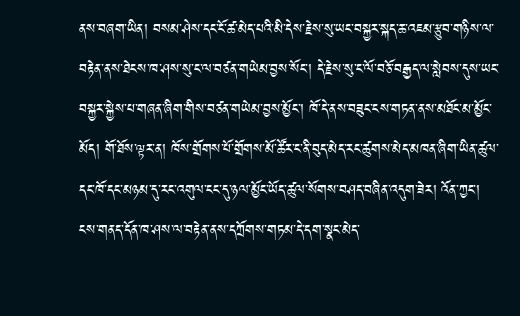ནས་བཞག་ཡིན། བསམ་ཤེས་དང་ངོ་ཚ་མེད་པའི་མི་དེས་རྗེས་སུ་ཡང་བསྐྱར་སྐད་ཆ་འཇམ་རྩུབ་གཉིས་ལ་བརྟེན་ནས་ཐེངས་ཁ་ཤས་སུ་ང་ལ་བཙན་གཡེམ་བྱས་སོང་། དེ་རྗེས་སུ་ང་ལོ་བཅོ་བརྒྱད་ལ་སླེབས་དུས་ཡང་བསྐྱར་སྐྱེས་པ་གཞན་ཞིག་གིས་བཙན་གཡེམ་བྱས་མྱོང་། ཁོ་དེ་ནས་བཟུང་ངས་གཏན་ནས་མཐོང་མ་མྱོང་མོད། གོ་ཐོས་ལྟར་ན། ཁོས་གྲོགས་པོ་གྲོགས་མོ་ཚོར་ང་ནི་བུད་མེད་རང་ཚུགས་མེད་མཁན་ཞིག་ཡིན་ཚུལ་དང་ཁོ་དང་མཉམ་དུ་རང་འགུལ་ངང་དུ་ཉལ་མྱོང་ཡོད་ཚུལ་སོགས་བཤད་བཞིན་འདུག་ཟེར། འོན་ཀྱང་། ངས་གནད་དོན་ཁ་ཤས་ལ་བརྟེན་ནས་དཀྲོགས་གཏམ་དེ་དག་སྣང་མེད་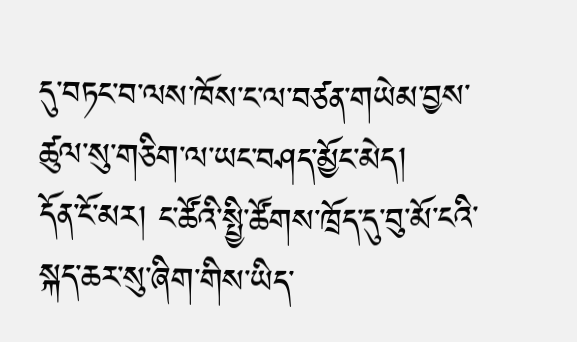དུ་བཏང་བ་ལས་ཁོས་ང་ལ་བཙན་གཡེམ་བྱས་ཚུལ་སུ་གཅིག་ལ་ཡང་བཤད་མྱོང་མེད།
དོན་ངོ་མར། ང་ཚོའི་སྤྱི་ཚོགས་ཁྲོད་དུ་བུ་མོ་ངའི་སྐད་ཆར་སུ་ཞིག་གིས་ཡིད་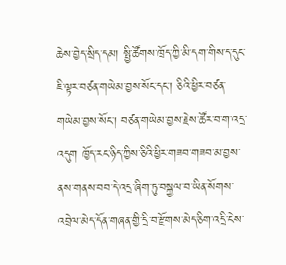ཆེས་བྱེད་སྲིད་དམ། སྤྱི་ཚོགས་ཁྲོད་ཀྱི་མི་དག་གིས་ད་དུང་ཇི་ལྟར་བཙན་གཡེམ་བྱས་སོང་དང་། ཅིའི་ཕྱིར་བཙན་གཡེམ་བྱས་སོང་། བཙན་གཡེམ་བྱས་རྗེས་ཚོར་བ་ག་འདྲ་འདུག ཁྱོད་རང་ཉིད་ཀྱིས་ཅིའི་ཕྱིར་གཟབ་གཟབ་མ་བྱས་ནས་གནས་བབ་དེ་འདྲ་ཞིག་ཏུ་བསྐྱལ་བ་ཡིན་སོགས་འབྲེལ་མེད་དོན་གཞན་གྱི་དྲི་བ་རྫོགས་མེད་ཅིག་འདྲི་ངེས་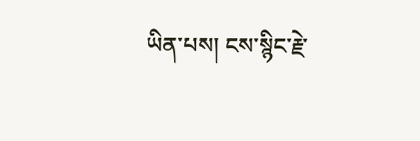ཡིན་པས། ངས་སྙིང་རྗེ་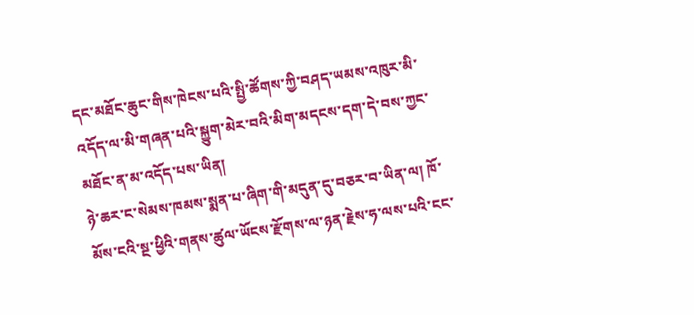དང་མཐོང་ཆུང་གིས་ཁེངས་པའི་སྤྱི་ཚོགས་ཀྱི་བཤད་ཡམས་འཁུར་མི་འདོད་ལ་མི་གཞན་པའི་སྐྱུག་མེར་བའི་མིག་མདངས་དག་དེ་བས་ཀྱང་མཐོང་ན་མ་འདོད་པས་ཡིན།
ཉེ་ཆར་ང་སེམས་ཁམས་སྨན་པ་ཞིག་གི་མདུན་དུ་བཅར་བ་ཡིན་ལ། ཁོ་མོས་ངའི་སྔ་ཕྱིའི་གནས་ཚུལ་ཡོངས་རྫོགས་ལ་ཉན་རྗེས་ཧ་ལས་པའི་ངང་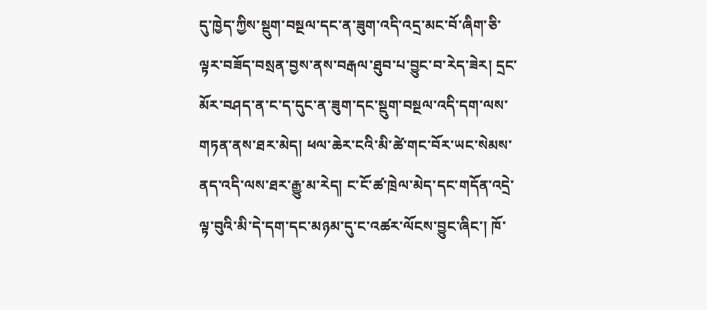དུ་ཁྱེད་ཀྱིས་སྡུག་བསྔལ་དང་ན་ཟུག་འདི་འདྲ་མང་བོ་ཞིག་ཅི་ལྟར་བཟོད་བསྲན་བྱས་ནས་བརྒལ་ཐུབ་པ་བྱུང་བ་རེད་ཟེར། དྲང་མོར་བཤད་ན་ང་ད་དུང་ན་ཟུག་དང་སྡུག་བསྔལ་འདི་དག་ལས་གཏན་ནས་ཐར་མེད། ཕལ་ཆེར་ངའི་མི་ཚེ་གང་བོར་ཡང་སེམས་ནད་འདི་ལས་ཐར་རྒྱུ་མ་རེད། ང་ངོ་ཚ་ཁྲེལ་མེད་དང་གདོན་འདྲེ་ལྟ་བུའི་མི་དེ་དག་དང་མཉམ་དུ་ང་འཚར་ལོངས་བྱུང་ཞིང་། ཁོ་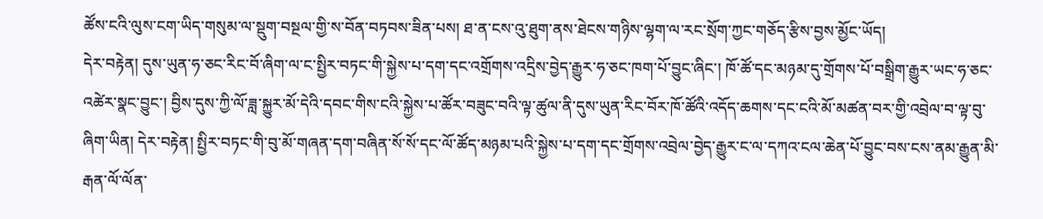ཚོས་ངའི་ལུས་ངག་ཡིད་གསུམ་ལ་སྡུག་བསྔལ་གྱི་ས་བོན་བཏབས་ཟིན་པས། ཐ་ན་ངས་འུ་ཐུག་ནས་ཐེངས་གཉིས་ལྷག་ལ་རང་སྲོག་ཀྱང་གཅོད་རྩིས་བྱས་མྱོང་ཡོད།
དེར་བརྟེན། དུས་ཡུན་ཧ་ཅང་རིང་བོ་ཞིག་ལ་ང་སྤྱིར་བཏང་གི་སྐྱེས་པ་དག་དང་འགྲོགས་འདྲིས་བྱེད་རྒྱུར་ཧ་ཅང་ཁག་པོ་བྱུང་ཞིང་། ཁོ་ཚོ་དང་མཉམ་དུ་གྲོགས་པོ་བསྒྲིག་རྒྱུར་ཡང་ཧ་ཅང་འཚེར་སྣང་བྱུང་། བྱིས་དུས་ཀྱི་ལོ་ཟླ་སྐྱུར་མོ་དེའི་དབང་གིས་ངའི་སྐྱེས་པ་ཚོར་བཟུང་བའི་ལྟ་ཚུལ་ནི་དུས་ཡུན་རིང་བོར་ཁོ་ཚོའི་འདོད་ཆགས་དང་ངའི་མོ་མཚན་བར་གྱི་འབྲེལ་བ་ལྟ་བུ་ཞིག་ཡིན། དེར་བརྟེན། སྤྱིར་བཏང་གི་བུ་མོ་གཞན་དག་བཞིན་སོ་སོ་དང་ལོ་ཚོད་མཉམ་པའི་སྐྱེས་པ་དག་དང་གྲོགས་འབྲེལ་བྱེད་རྒྱུར་ང་ལ་དཀའ་ངལ་ཆེན་པོ་བྱུང་བས་ངས་ནམ་རྒྱུན་མི་རྒན་ལོ་ལོན་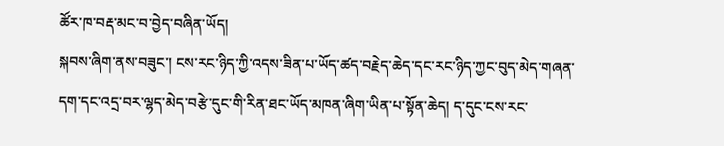ཚོར་ཁ་བརྡ་མང་བ་བྱེད་བཞིན་ཡོད།
སྐབས་ཞིག་ནས་བཟུང་། ངས་རང་ཉིད་ཀྱི་འདས་ཟིན་པ་ཡོད་ཚད་བརྗེད་ཆེད་དང་རང་ཉིད་ཀྱང་བུད་མེད་གཞན་དག་དང་འདྲ་བར་ལྷད་མེད་བརྩེ་དུང་གི་རིན་ཐང་ཡོད་མཁན་ཞིག་ཡིན་པ་སྟོན་ཆེད། ད་དུང་ངས་རང་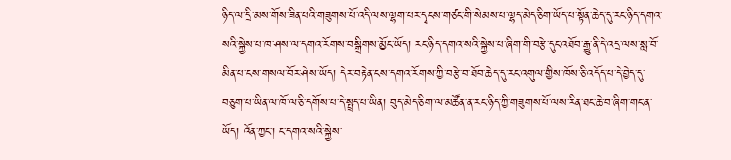ཉིད་ལ་དྲི་མས་གོས་ཟིན་པའི་གཟུགས་པོ་འདི་ལས་ལྷག་པར་དྭངས་གཙང་གི་སེམས་པ་ལྷད་མེད་ཅིག་ཡོད་པ་སྟོན་ཆེད་དུ་རང་ཉིད་དགའ་སའི་སྐྱེས་པ་ཁ་ཤས་ལ་དགའ་རོགས་བསྒྲིགས་མྱོང་ཡོད། རང་ཉིད་དགའ་སའི་སྐྱེས་པ་ཞིག་གི་བརྩེ་དུང་འཐོབ་རྒྱུ་ནི་དེ་འདྲ་ལས་སླ་བོ་མིན་པ་ངས་གསལ་བོར་ཤེས་ཡོད། དེར་བརྟེན་ངས་དགའ་རོགས་ཀྱི་བརྩེ་བ་ཐོབ་ཆེད་དུ་རང་འགུལ་གྱིས་ཁོས་ཅི་འདོད་པ་དེ་བྱེད་དུ་བཅུག་པ་ཡིན་ལ་ཁོ་ལ་ཅི་དགོས་པ་དེ་སྤྲད་པ་ཡིན། བུད་མེད་ཅིག་ལ་མཚོན་ན་རང་ཉིད་ཀྱི་གཟུགས་པོ་ལས་རིན་ཐང་ཆེ་བ་ཞིག་གང་ན་ཡོད། འོན་ཀྱང་། ང་དགའ་སའི་སྐྱེས་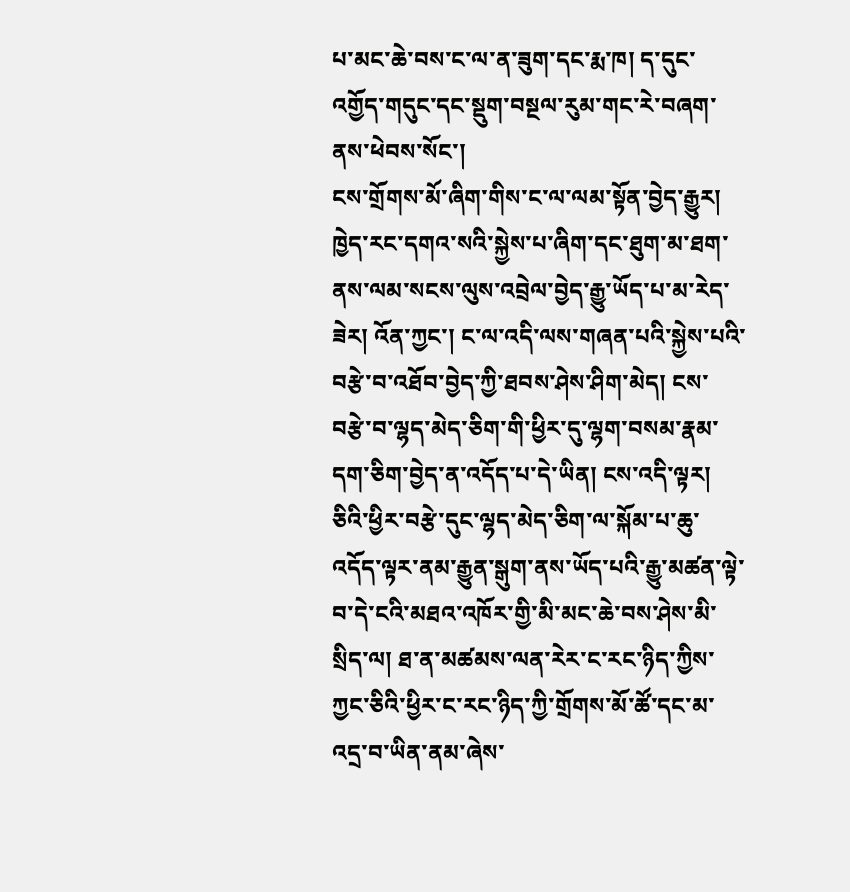པ་མང་ཆེ་བས་ང་ལ་ན་ཟུག་དང་རྨ་ཁ། ད་དུང་འགྱོད་གདུང་དང་སྡུག་བསྔལ་རུམ་གང་རེ་བཞག་ནས་ཕེབས་སོང་།
ངས་གྲོགས་མོ་ཞིག་གིས་ང་ལ་ལམ་སྟོན་བྱེད་རྒྱུར། ཁྱེད་རང་དགའ་སའི་སྐྱེས་པ་ཞིག་དང་ཐུག་མ་ཐག་ནས་ལམ་སངས་ལུས་འབྲེལ་བྱེད་རྒྱུ་ཡོད་པ་མ་རེད་ཟེར། འོན་ཀྱང་། ང་ལ་འདི་ལས་གཞན་པའི་སྐྱེས་པའི་བརྩེ་བ་འཐོབ་བྱེད་ཀྱི་ཐབས་ཤེས་ཤིག་མེད། ངས་བརྩེ་བ་ལྷད་མེད་ཅིག་གི་ཕྱིར་དུ་ལྷག་བསམ་རྣམ་དག་ཅིག་བྱེད་ན་འདོད་པ་དེ་ཡིན། ངས་འདི་ལྟར། ཅིའི་ཕྱིར་བརྩེ་དུང་ལྷད་མེད་ཅིག་ལ་སྐོམ་པ་ཆུ་འདོད་ལྟར་ནམ་རྒྱུན་སྒུག་ནས་ཡོད་པའི་རྒྱུ་མཚན་ལྟེ་བ་དེ་ངའི་མཐའ་འཁོར་གྱི་མི་མང་ཆེ་བས་ཤེས་མི་སྲིད་ལ། ཐ་ན་མཚམས་ལན་རེར་ང་རང་ཉིད་ཀྱིས་ཀྱང་ཅིའི་ཕྱིར་ང་རང་ཉིད་ཀྱི་གྲོགས་མོ་ཚོ་དང་མ་འདྲ་བ་ཡིན་ནམ་ཞེས་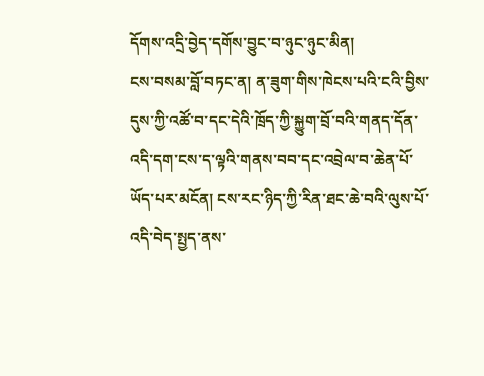དོགས་འདྲི་བྱེད་དགོས་བྱུང་བ་ཉུང་ཉུང་མིན།
ངས་བསམ་བློ་བཏང་ན། ན་ཟུག་གིས་ཁེངས་པའི་ངའི་བྱིས་དུས་ཀྱི་འཚོ་བ་དང་དེའི་ཁྲོད་ཀྱི་སྐྱུག་བྲོ་བའི་གནད་དོན་འདི་དག་ངས་ད་ལྟའི་གནས་བབ་དང་འབྲེལ་བ་ཆེན་པོ་ཡོད་པར་མངོན། ངས་རང་ཉིད་ཀྱི་རིན་ཐང་ཆེ་བའི་ལུས་པོ་འདི་བེད་སྤྱད་ནས་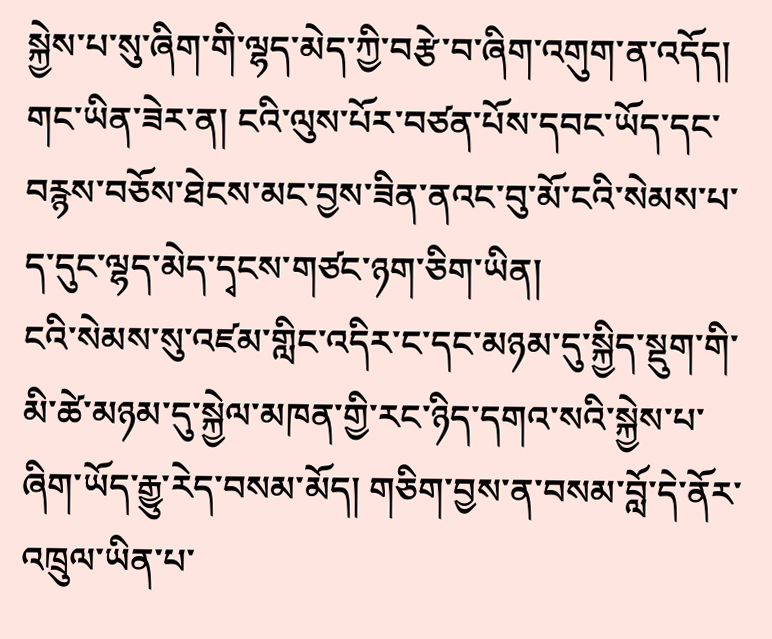སྐྱེས་པ་སུ་ཞིག་གི་ལྷད་མེད་ཀྱི་བརྩེ་བ་ཞིག་འགུག་ན་འདོད། གང་ཡིན་ཟེར་ན། ངའི་ལུས་པོར་བཙན་པོས་དབང་ཡོད་དང་བརྙས་བཅོས་ཐེངས་མང་བྱས་ཟིན་ནའང་བུ་མོ་ངའི་སེམས་པ་ད་དུང་ལྷད་མེད་དྭངས་གཙང་ཉག་ཅིག་ཡིན།
ངའི་སེམས་སུ་འཛམ་གླིང་འདིར་ང་དང་མཉམ་དུ་སྐྱིད་སྡུག་གི་མི་ཚེ་མཉམ་དུ་སྐྱེལ་མཁན་གྱི་རང་ཉིད་དགའ་སའི་སྐྱེས་པ་ཞིག་ཡོད་རྒྱུ་རེད་བསམ་མོད། གཅིག་བྱས་ན་བསམ་བློ་དེ་ནོར་འཁྲུལ་ཡིན་པ་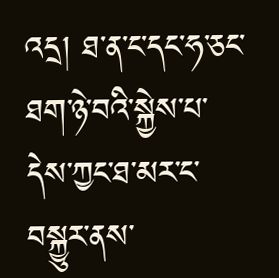འདྲ། ཐ་ན་ང་དང་ཧ་ཅང་ཐག་ཉེ་བའི་སྐྱེས་པ་དེས་ཀྱང་ཐ་མར་ང་བསྐྱུར་ནས་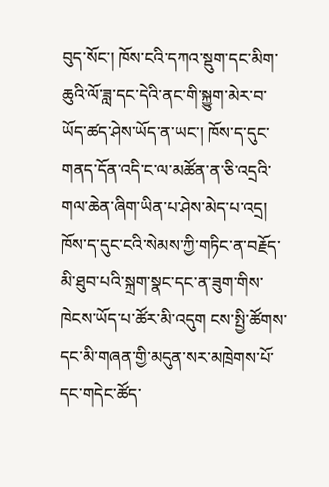བུད་སོང་། ཁོས་ངའི་དཀའ་སྡུག་དང་མིག་ཆུའི་ལོ་ཟླ་དང་དེའི་ནང་གི་སྐྱུག་མེར་བ་ཡོད་ཚད་ཤེས་ཡོད་ན་ཡང་། ཁོས་ད་དུང་གནད་དོན་འདི་ང་ལ་མཚོན་ན་ཅི་འདྲའི་གལ་ཆེན་ཞིག་ཡིན་པ་ཤེས་མེད་པ་འདྲ། ཁོས་ད་དུང་ངའི་སེམས་ཀྱི་གཏིང་ན་བརྗོད་མི་ཐུབ་པའི་སྐྲག་སྣང་དང་ན་ཟུག་གིས་ཁེངས་ཡོད་པ་ཚོར་མི་འདུག ངས་སྤྱི་ཚོགས་དང་མི་གཞན་གྱི་མདུན་སར་མཁྲེགས་པོ་དང་གདེང་ཚོད་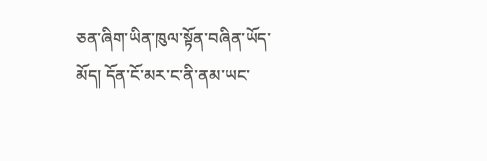ཅན་ཞིག་ཡིན་ཁུལ་སྟོན་བཞིན་ཡོད་མོད། དོན་ངོ་མར་ང་ནི་ནམ་ཡང་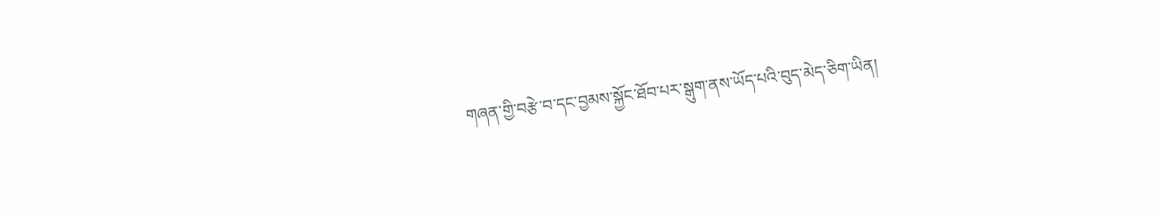གཞན་གྱི་བརྩེ་བ་དང་བྱམས་སྐྱོང་ཐོབ་པར་སྒུག་ནས་ཡོད་པའི་བུད་མེད་ཅིག་ཡིན།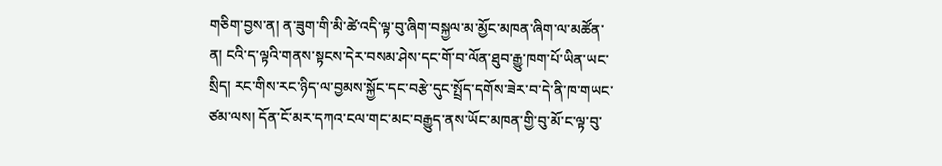གཅིག་བྱས་ན། ན་ཟུག་གི་མི་ཚེ་འདི་ལྟ་བུ་ཞིག་བསྐྱལ་མ་མྱོང་མཁན་ཞིག་ལ་མཚོན་ན། ངའི་ད་ལྟའི་གནས་སྟངས་དེར་བསམ་ཤེས་དང་གོ་བ་ལོན་ཐུབ་རྒྱུ་ཁག་པོ་ཡིན་ཡང་སྲིད། རང་གིས་རང་ཉིད་ལ་བྱམས་སྐྱོང་དང་བརྩེ་དུང་སྤྲོད་དགོས་ཟེར་བ་དེ་ནི་ཁ་གཡང་ཙམ་ལས། དོན་ངོ་མར་དཀའ་ངལ་གང་མང་བརྒྱུད་ནས་ཡོང་མཁན་གྱི་བུ་མོ་ང་ལྟ་བུ་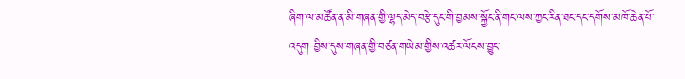ཞིག་ལ་མཚོན་ན་མི་གཞན་གྱི་ལྷད་མེད་བརྩེ་དུང་གི་བྱམས་སྐྱོང་ནི་གང་ལས་ཀྱང་རིན་ཐང་དང་དགོས་མཁོ་ཆེན་པོ་འདུག བྱིས་དུས་གཞན་གྱི་བཙན་གཡེམ་གྱིས་འཚར་ལོངས་བྱུང་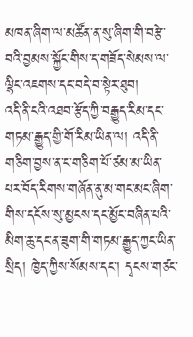མཁན་ཞིག་ལ་མཚོན་ན་སུ་ཞིག་གི་བརྩེ་བའི་བྱམས་སྐྱོང་གིས་ད་གཟོད་སེམས་ལ་ལྷིང་འཇགས་དང་བདེ་བ་སྟེར་ཐུབ།
འདི་ནི་ངའི་འཐབ་རྩོད་ཀྱི་བརྒྱུད་རིམ་དང་གཏམ་རྒྱུད་གྱི་གོ་རིམ་ཡིན་ལ། འདི་ནི་གཅིག་བྱས་ན་ང་གཅིག་པོ་ཙམ་མ་ཡིན་པར་བོད་རིགས་གཞོན་ནུ་མ་གང་མང་ཞིག་གིས་དངོས་སུ་མྱངས་དང་མྱོང་བཞིན་པའི་མིག་ཆུ་དང་ན་ཟུག་གི་གཏམ་རྒྱུད་ཀྱང་ཡིན་སྲིད། ཁྱེད་ཀྱིས་སོམས་དང་། དྭངས་གཙང་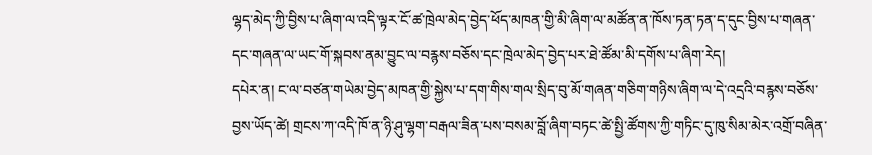ལྷད་མེད་ཀྱི་བྱིས་པ་ཞིག་ལ་འདི་ལྟར་ངོ་ཚ་ཁྲེལ་མེད་བྱེད་ཕོད་མཁན་གྱི་མི་ཞིག་ལ་མཚོན་ན་ཁོས་ཏན་ཏན་ད་དུང་བྱིས་པ་གཞན་དང་གཞན་ལ་ཡང་གོ་སྐབས་ནམ་བྱུང་ལ་བརྙས་བཅོས་དང་ཁྲེལ་མེད་བྱེད་པར་ཐེ་ཚོམ་མི་དགོས་པ་ཞིག་རེད།
དཔེར་ན། ང་ལ་བཙན་གཡེམ་བྱེད་མཁན་གྱི་སྐྱེས་པ་དག་གིས་གལ་སྲིད་བུ་མོ་གཞན་གཅིག་གཉིས་ཞིག་ལ་དེ་འདྲའི་བརྙས་བཅོས་བྱས་ཡོད་ཚེ། གྲངས་ཀ་འདི་ཁོ་ན་ཉི་ཤུ་ལྷག་བརྒལ་ཟིན་པས་བསམ་བློ་ཞིག་བཏང་ཚེ་སྤྱི་ཚོགས་ཀྱི་གཏིང་དུ་ཁུ་སིམ་མེར་འགྲོ་བཞིན་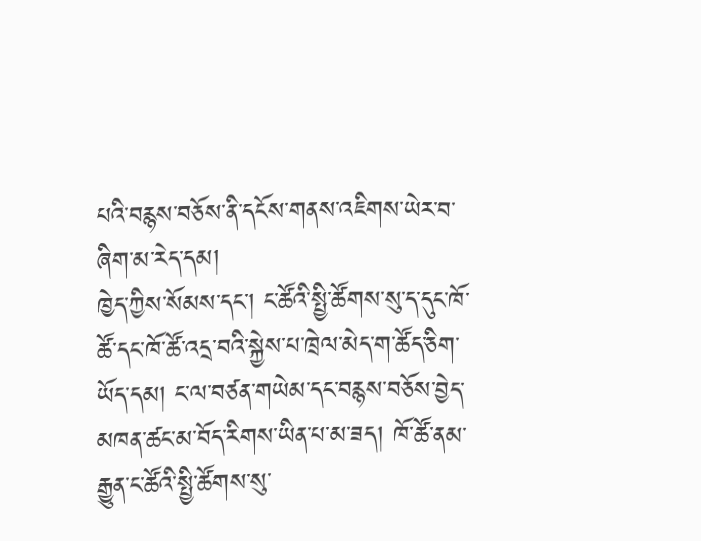པའི་བརྙས་བཅོས་ནི་དངོས་གནས་འཇིགས་ཡེར་བ་ཞིག་མ་རེད་དམ།
ཁྱེད་ཀྱིས་སོམས་དང་། ང་ཚོའི་སྤྱི་ཚོགས་སུ་ད་དུང་ཁོ་ཚོ་དང་ཁོ་ཚོ་འདྲ་བའི་སྐྱེས་པ་ཁྲེལ་མེད་ག་ཚོད་ཅིག་ཡོད་དམ། ང་ལ་བཙན་གཡེམ་དང་བརྙས་བཅོས་བྱེད་མཁན་ཚང་མ་བོད་རིགས་ཡིན་པ་མ་ཟད། ཁོ་ཚོ་ནམ་རྒྱུན་ང་ཚོའི་སྤྱི་ཚོགས་སུ་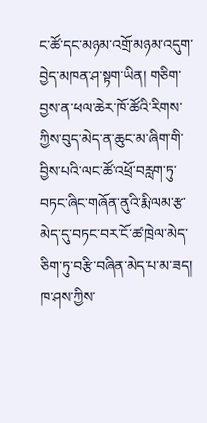ང་ཚོ་དང་མཉམ་འགྲོ་མཉམ་འདུག་བྱེད་མཁན་ཤ་སྟག་ཡིན། གཅིག་བྱས་ན་ཕལ་ཆེར་ཁོ་ཚོའི་རིགས་ཀྱིས་བུད་མེད་ན་ཆུང་མ་ཞིག་གི་བྱིས་པའི་ལང་ཚོ་འཕྲོ་བརླག་ཏུ་བཏང་ཞིང་གཞོན་ནུའི་རྨི་ལམ་རྩ་མེད་དུ་བཏང་བར་ངོ་ཚ་ཁྲེལ་མེད་ཅིག་ཏུ་བརྩི་བཞིན་མེད་པ་མ་ཟད། ཁ་ཤས་ཀྱིས་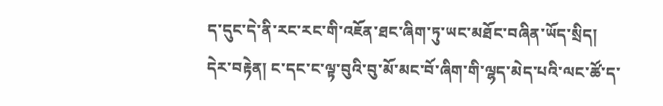ད་དུང་དེ་ནི་རང་རང་གི་འཇོན་ཐང་ཞིག་ཏུ་ཡང་མཐོང་བཞིན་ཡོད་སྲིད།
དེར་བརྟེན། ང་དང་ང་ལྟ་བུའི་བུ་མོ་མང་བོ་ཞིག་གི་ལྷད་མེད་པའི་ལང་ཚོ་ད་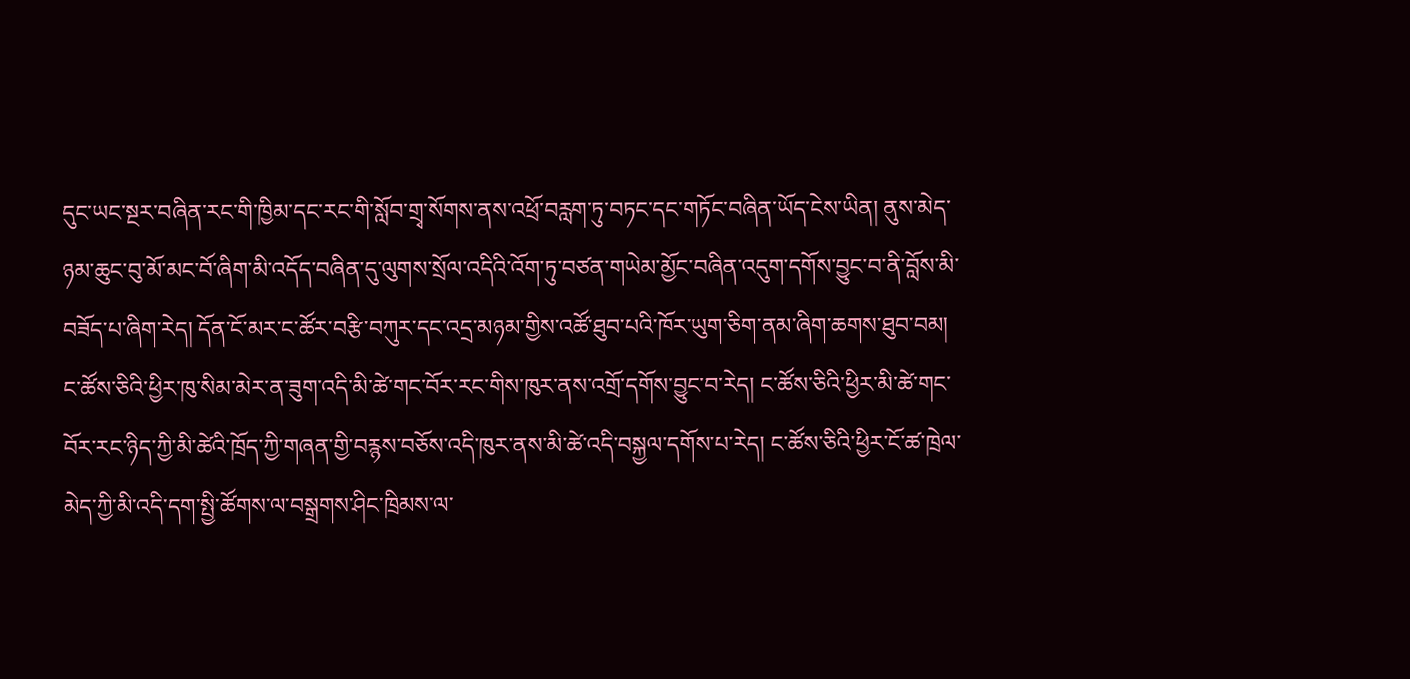དུང་ཡང་སྔར་བཞིན་རང་གི་ཁྱིམ་དང་རང་གི་སློབ་གྲྭ་སོགས་ནས་འཕྲོ་བརླག་ཏུ་བཏང་དང་གཏོང་བཞིན་ཡོད་ངེས་ཡིན། ནུས་མེད་ཉམ་ཆུང་བུ་མོ་མང་བོ་ཞིག་མི་འདོད་བཞིན་དུ་ལུགས་སྲོལ་འདིའི་འོག་ཏུ་བཙན་གཡེམ་མྱོང་བཞིན་འདུག་དགོས་བྱུང་བ་ནི་བློས་མི་བཟོད་པ་ཞིག་རེད། དོན་ངོ་མར་ང་ཚོར་བརྩི་བཀུར་དང་འདྲ་མཉམ་གྱིས་འཚོ་ཐུབ་པའི་ཁོར་ཡུག་ཅིག་ནམ་ཞིག་ཆགས་ཐུབ་བམ།
ང་ཚོས་ཅིའི་ཕྱིར་ཁུ་སིམ་མེར་ན་ཟུག་འདི་མི་ཚེ་གང་བོར་རང་གིས་ཁུར་ནས་འགྲོ་དགོས་བྱུང་བ་རེད། ང་ཚོས་ཅིའི་ཕྱིར་མི་ཚེ་གང་བོར་རང་ཉིད་ཀྱི་མི་ཚེའི་ཁྲོད་ཀྱི་གཞན་གྱི་བརྙས་བཅོས་འདི་ཁུར་ནས་མི་ཚེ་འདི་བསྐྱལ་དགོས་པ་རེད། ང་ཚོས་ཅིའི་ཕྱིར་ངོ་ཚ་ཁྲེལ་མེད་ཀྱི་མི་འདི་དག་སྤྱི་ཚོགས་ལ་བསྒྲགས་ཤིང་ཁྲིམས་ལ་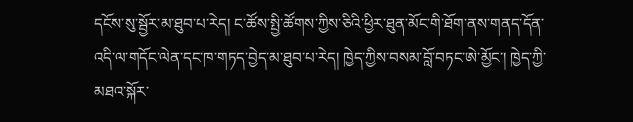དངོས་སུ་སྦྱོར་མ་ཐུབ་པ་རེད། ང་ཚོས་སྤྱི་ཚོགས་ཀྱིས་ཅིའི་ཕྱིར་ཐུན་མོང་གི་ཐོག་ནས་གནད་དོན་འདི་ལ་གདོང་ལེན་དང་ཁ་གཏད་བྱེད་མ་ཐུབ་པ་རེད། ཁྱེད་ཀྱིས་བསམ་བློ་བཏང་ཨེ་མྱོང་། ཁྱེད་ཀྱི་མཐའ་སྐོར་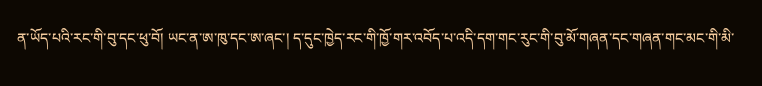ན་ཡོད་པའི་རང་གི་བུ་དང་ཕུ་བོ། ཡང་ན་ཨ་ཁུ་དང་ཨ་ཞང་། ད་དུང་ཁྱེད་རང་གི་ཁྱོ་གར་འབོད་པ་འདི་དག་གང་རུང་གི་བུ་མོ་གཞན་དང་གཞན་གང་མང་གི་མི་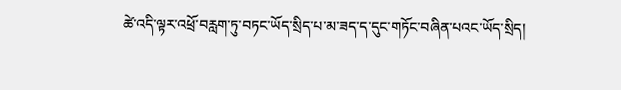ཚེ་འདི་ལྟར་འཕྲོ་བརླག་ཏུ་བཏང་ཡོད་སྲིད་པ་མ་ཟད་ད་དུང་གཏོང་བཞིན་པའང་ཡོད་སྲིད།